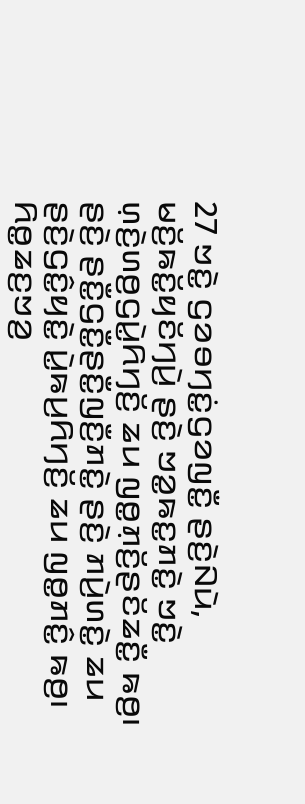27 ꤠꤢꤧ꤭ ꤞꤤꤋꤚꤢꤦ꤭ꤞꤤꤜꤢꤪ꤭ ꤔꤢꤧ꤬ꤡꤣꤧ, ꤗꤢꤩ꤬ꤒꤢꤩ꤭ꤟꤢꤩꤚꤣꤧ꤬ ꤔꤢꤧ꤬ ꤠꤤ꤭ꤒꤢ꤭ꤊꤢꤧ꤭ ꤠꤢꤧ꤭ ꤛ꤫ꤢꤧ꤬ꤛꤥ꤬ꤞꤣꤧ꤭ꤖꤚꤢꤩ꤬ ꤘꤣ ꤜꤥ꤭ꤊ꤫ꤢꤩ꤬ꤔꤢꤩꤘꤢꤪ꤭ ꤒꤥ꤬꤯ ꤔꤢꤧ꤬ ꤔꤢꤪ꤭ꤞꤢꤪ꤭ꤔꤢꤪ꤭ꤜꤢꤪ꤬ꤊꤢꤧ꤭ ꤔꤢꤧ꤬ ꤊꤣꤧ꤬ꤛꤢꤧ꤭ ꤘꤣ ꤔꤢꤧ꤬ꤞꤢꤨ꤭ꤟꤢꤧ꤭ ꤣꤧ꤭ꤒꤣ꤬ꤖꤚꤢꤩ꤬ ꤘꤣ ꤜꤥ꤭ꤊꤢꤨ꤭ ꤒꤥ꤬꤯
ꤖꤥ꤭ꤘꤢ꤬ꤠꤤ꤬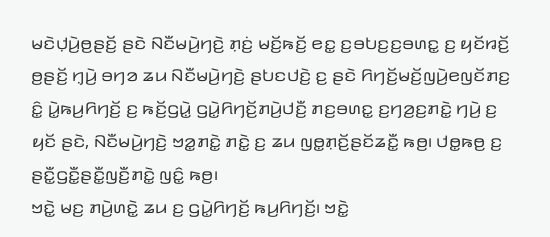ꤗꤢꤧꤓ꤫ꤣꤧ꤬ꤥ꤬ꤔꤢꤩ꤬ ꤔꤢꤧ ꤡꤢꤪꤗꤣꤧ꤬ꤚꤢꤧ꤬ ꤊ꤫ꤢꤦ꤬ ꤗꤢꤩ꤬ꤒꤢꤩ꤬ ꤕꤢ꤭ ꤢ꤬ꤋꤝꤢ꤬ꤢ꤬ꤋꤛꤢ꤭ ꤢ꤬ ꤟꤢꤩꤙꤢꤩ꤬ ꤥ꤬ꤔꤢꤩ꤬ ꤚ꤫ꤣꤧ꤬ ꤋꤚꤤ ꤘꤣ ꤡꤢꤪꤗꤣꤧ꤬ꤚꤢꤧ꤬ ꤔꤝꤢꤓꤢꤧ꤬ ꤢ꤬ ꤔꤢꤧ ꤖꤚꤢꤩ꤬ꤗꤢꤩ꤬ꤜꤣꤧ꤬ꤕꤜꤢꤩꤊꤢ꤬ ꤢꤨ꤭ ꤣꤧ꤭ꤒꤣ꤬ꤖꤚꤢꤩ꤬ ꤢ꤬ ꤒꤢꤩ꤬ꤞꤣꤧ꤭ ꤞꤣꤧ꤭ꤖꤚꤢꤩ꤬ꤊꤣꤧ꤬ꤓꤢꤪ꤬ ꤊꤢ꤬ꤋꤛꤢ꤭ ꤢ꤬ꤚꤤ꤬ꤢ꤬ꤊꤢꤧ꤭ ꤚꤣꤧ꤬ ꤢ꤬ ꤟꤢꤩ ꤔꤢꤧ, ꤡꤢꤪꤗꤣꤧ꤬ꤚꤢꤧ꤬ ꤠꤤ꤭ꤊꤢꤧ꤭ ꤊꤢꤧ꤭ ꤢ꤬ ꤘꤣ ꤜꤥ꤭ꤊ꤫ꤢꤩ꤬ꤔꤢꤩꤘꤢꤪ꤭ ꤒꤥ꤬꤯ ꤓꤥ꤭ꤒꤥ꤬ ꤢ꤬ ꤔꤢꤪ꤭ꤞꤢꤪ꤭ꤔꤢꤪ꤭ꤜꤢꤪ꤬ꤊꤢꤧ꤭ ꤜꤢꤨ꤭ ꤒꤥ꤬꤯
ꤠꤢꤧ꤭ ꤗꤢ꤬ ꤊꤣꤧ꤬ꤛꤢꤧ꤭ ꤘꤣ ꤢ꤬ ꤞꤣꤧ꤭ꤖꤚꤢꤩ꤬ ꤒꤣ꤬ꤖꤚꤢꤩ꤬꤯ ꤠꤢꤧ꤭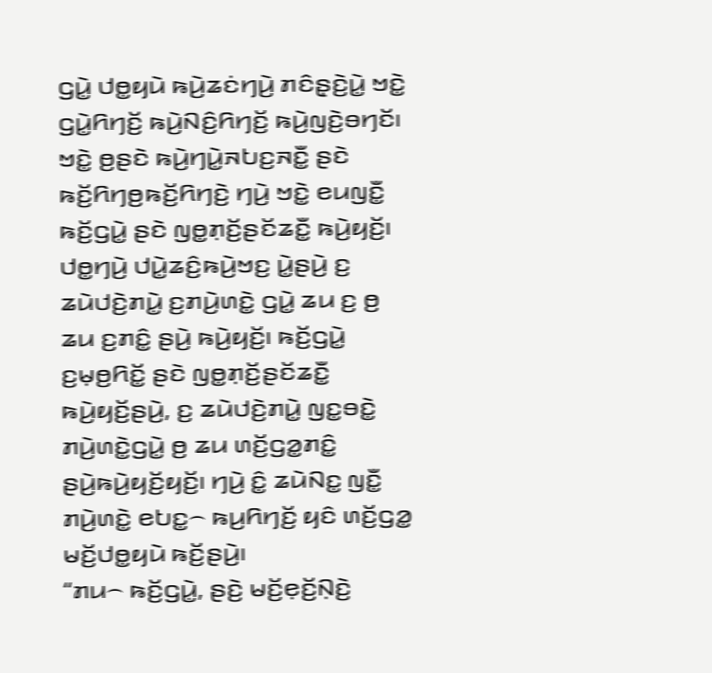ꤞꤣꤧ꤭ ꤓꤥ꤭ꤟꤣꤧ ꤒꤣꤧ꤬ꤘꤢꤦꤚꤣꤧ꤬ ꤊꤢꤨꤔ꤫ꤢꤧ꤬ꤣꤧ꤭ ꤠꤢꤧ꤭ ꤞꤣꤧ꤭ꤖꤚꤢꤩ꤬ ꤒꤣꤧ꤬ꤡꤢꤨ꤬ꤖꤚꤢꤩ꤬ ꤒꤣꤧ꤬ꤜꤢꤧ꤬ꤋꤚꤢꤩ꤯ ꤠꤢꤧ꤭ ꤥ꤬ꤔꤢꤧ ꤒꤣꤧ꤬ꤚꤣꤧ꤭ꤏꤝꤢ꤬ꤏꤢꤪ꤭ ꤔꤢꤧ ꤒꤢꤩ꤬ꤖꤚꤥ꤬ꤒꤢꤩ꤬ꤖꤚꤢꤧ꤬ ꤚꤣꤧ꤬ ꤠꤢꤧ꤭ ꤕꤣꤜꤢꤪ꤭ ꤒꤢꤩ꤬ꤞꤣꤧ꤭ ꤔꤢꤧ ꤜꤥ꤭ꤊ꤫ꤢꤩ꤬ꤔꤢꤩꤘꤢꤪ꤭ ꤒꤣꤧ꤬ꤟꤢꤩ꤬꤯
ꤓꤥ꤭ꤚꤣꤧ꤬ ꤓꤣꤧ꤭ꤘꤢꤨ꤬ꤒꤣꤧ꤬ꤠꤢ꤬ ꤣꤧ꤭ꤔꤣꤧ꤬ ꤢ꤬ ꤘꤣꤧꤓꤢꤧ꤬ꤊꤣꤧ꤭ ꤢ꤬ꤊꤣꤧ꤬ꤛꤢꤧ꤭ ꤞꤣꤧ꤭ ꤘꤣ ꤢ꤬ ꤥ꤬ ꤘꤣ ꤢ꤬ꤊꤢꤨ꤭ ꤔꤣꤧ꤬ ꤒꤣꤧ꤬ꤟꤢꤩ꤬꤯ ꤒꤢꤩ꤬ꤞꤣꤧ꤭ ꤢ꤬ꤗ꤫ꤥ꤬ꤖꤢꤩ꤭ ꤔꤢꤧ ꤜꤥ꤭ꤊ꤫ꤢꤩ꤬ꤔꤢꤩꤘꤢꤪ꤭ ꤒꤣꤧ꤬ꤟꤢꤩ꤬ꤔꤣꤧ꤬, ꤢ꤬ ꤘꤣꤧꤓꤢꤧ꤬ꤊꤣꤧ꤭ ꤜꤢ꤭ꤋꤢꤧ꤭ ꤊꤣꤧ꤬ꤛꤢꤧ꤭ꤞꤣꤧ꤭ ꤥ꤬ ꤘꤣ ꤛꤢꤩ꤬ꤞꤤ꤭ꤊꤢꤨ꤭ ꤔꤣꤧ꤬ꤒꤣꤧ꤬ꤟꤢꤩ꤬ꤟꤢꤩ꤬꤯ ꤚꤣꤧ꤬ ꤢꤨ꤭ ꤘꤣꤧꤡꤢ꤭ ꤜꤢꤪ꤭ ꤊꤣꤧ꤬ꤛꤢꤧ꤭ ꤕꤝꤢ꤭꤮ ꤒꤣ꤬ꤖꤚꤢꤩ꤬ ꤟꤢꤨ ꤛꤢꤩ꤬ꤞꤤ꤭ ꤗꤢꤩ꤬ꤓꤥ꤭ꤟꤣꤧ ꤒꤢꤩ꤬ꤔꤣꤧ꤬꤯
“ꤊꤣ꤮ ꤒꤢꤩ꤬ꤞꤣꤧ꤭, ꤔꤢꤧ꤬ ꤗꤢꤩ꤬ꤕ꤫ꤢꤩ꤬ꤡ꤫ꤢꤧ꤬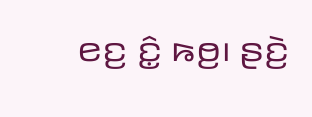ꤕꤢ꤬ ꤢꤨ꤭ ꤒꤥ꤬꤯ ꤔꤢꤧ꤬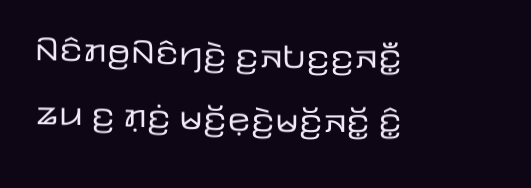ꤡꤢꤨꤊꤥ꤬ꤡꤢꤨꤚꤢꤧ꤬ ꤢ꤬ꤏꤝꤢ꤬ꤢ꤬ꤏꤢꤪ꤭ ꤘꤣ ꤢ꤬ ꤊ꤫ꤢꤦ꤬ ꤗꤢꤩ꤬ꤕ꤫ꤢꤧ꤬ꤗꤢꤩ꤬ꤏꤢꤩ꤭ ꤢꤨ꤭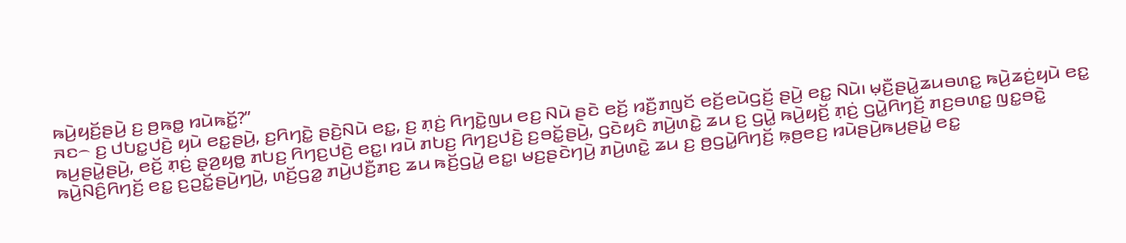ꤒꤣꤧ꤬ꤟꤢꤩ꤬ꤔꤣꤧ꤬ ꤢ꤬ ꤥ꤬ꤒꤥ꤭ ꤙꤣꤧꤒꤢꤩ꤭?”
ꤏꤢ꤮ ꤢ꤬ ꤓꤝꤢ꤭ꤓꤢꤧ꤬ ꤟꤣꤧ ꤕꤢ꤭ꤔꤣꤧ꤬, ꤢ꤬ꤖꤚꤢꤧ꤭ ꤔꤢꤧ꤬ꤡꤣꤧ ꤕꤢ꤭, ꤢ꤬ ꤊ꤫ꤢꤦ꤬ ꤖꤚꤢꤧ꤭ꤜꤣ ꤕꤢ꤬ ꤡꤣꤧ ꤔꤢꤧ ꤕꤢꤩ꤬ ꤙꤢꤪ꤬ꤊꤜꤢꤩ ꤕꤢꤩ꤬ꤕꤣꤧꤞꤢꤩ꤬ ꤔꤣꤧ꤬ ꤕꤢ꤭ ꤡꤣꤧ꤯ ꤗ꤫ꤢꤪ꤬ꤔꤣꤧ꤭ꤘꤣꤋꤛꤢ꤭ ꤒꤣꤧ꤬ꤘꤢꤦ꤬ꤟꤣꤧ ꤕꤢ꤭ ꤒꤣ꤬ꤔꤣꤧ꤭ꤔꤣꤧ꤬, ꤕꤢꤩ꤬ ꤊ꤫ꤢꤦ꤬ ꤔ꤫ꤤ꤬ꤟꤥ꤭ ꤊꤝꤢ꤬ ꤖꤚꤢ꤬ꤓꤢꤧ꤬ ꤕꤢ꤭꤯ ꤙꤣꤧ ꤊꤝꤢ꤬ ꤖꤚꤢ꤬ꤓꤢꤧ꤬ ꤢ꤬ꤋꤢꤩ꤭ꤔꤣꤧ꤬, ꤞꤢꤧꤟꤢꤨ ꤊꤣꤧ꤬ꤛꤢꤧ꤭ ꤘꤣ ꤢ꤬ ꤞꤣꤧ꤭ ꤒꤣꤧ꤬ꤟꤢꤩ꤬ ꤊ꤫ꤢꤦ꤬ ꤞꤣꤧ꤭ꤖꤚꤢꤩ꤬ ꤊꤢ꤬ꤋꤛꤢ꤭ ꤜꤢ꤭ꤋꤢꤧ꤭ ꤒꤣꤧ꤬ꤡꤢꤨ꤬ꤖꤚꤢꤩ꤬ ꤕꤢ꤭ ꤢ꤬ꤑꤢꤩ꤭ꤔꤣꤧ꤬ꤚꤣꤧ꤬, ꤛꤢꤩ꤬ꤞꤤ꤭ ꤊꤣꤧ꤬ꤓꤢꤪ꤬ꤊꤢ꤬ ꤘꤣ ꤒꤢꤩ꤬ꤞꤣꤧ꤭ ꤕꤢ꤭꤯ ꤗꤢ꤬ꤔꤢꤧꤚꤣꤧ꤬ ꤊꤣꤧ꤬ꤛꤢꤧ꤭ ꤘꤣ ꤢ꤬ ꤥ꤬ꤞꤣꤧ꤭ꤖꤚꤢꤩ꤬ ꤒ꤫ꤥ꤬ꤕꤢ꤬ ꤙꤣꤧꤔꤣꤧ꤬ꤒꤣ꤬ꤔꤣꤧ꤭ ꤕꤢ꤭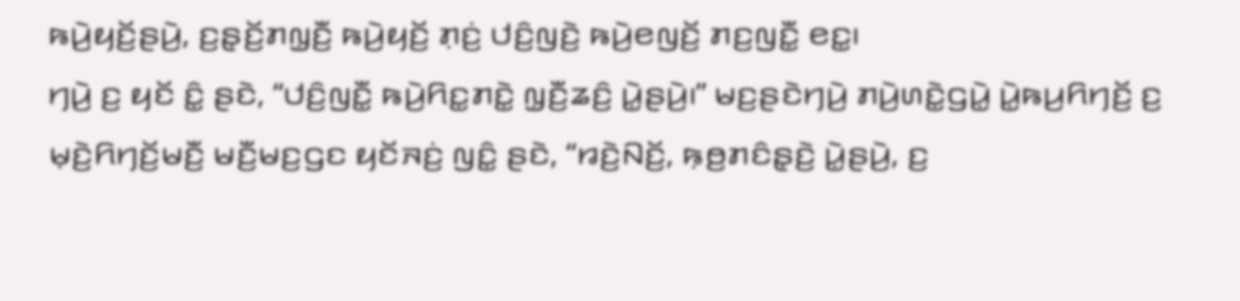ꤒꤣꤧ꤬ꤟꤢꤩ꤬ꤔꤣꤧ꤬, ꤢ꤬ꤔ꤫ꤢꤩ꤬ꤊꤜ꤫ꤢꤪ꤬ ꤒꤣꤧ꤬ꤟꤢꤩ꤬ ꤊ꤫ꤢꤦ꤬ ꤓꤢꤨ꤬ꤜꤢꤧ꤬ ꤒꤣꤧ꤬ꤕꤜꤢꤩ꤬ ꤊꤢ꤬ꤜꤢꤪ꤭ ꤕꤢ꤭꤯
ꤚꤣꤧ꤬ ꤢ꤬ ꤟꤢꤩ ꤢꤨ꤭ ꤔꤢꤧ, “ꤓꤢꤨ꤬ꤜꤢꤪ꤭ ꤒꤣꤧ꤬ꤖꤢ꤭ꤊꤢꤧ꤭ ꤜ꤫ꤢꤪ꤬ꤘꤢꤨ꤬ ꤣꤧ꤭ꤔꤣꤧ꤬꤯” ꤗꤢ꤬ꤔꤢꤧꤚꤣꤧ꤬ ꤊꤣꤧ꤬ꤛꤢꤧ꤭ꤞꤣꤧ꤭ ꤣꤧ꤭ꤒꤣ꤬ꤖꤚꤢꤩ꤬ ꤢ꤬ ꤗ꤫ꤢꤧ꤬ꤖꤚꤢꤩ꤬ꤗꤢꤪ꤬ ꤗꤢꤪ꤬ꤗꤢ꤬ꤞꤢ ꤟꤢꤩꤏꤢꤦ꤬ ꤜꤢꤨ꤭ ꤔꤢꤧ, “ꤙꤢꤧ꤬ꤡꤢꤩ꤬, ꤒ꤫ꤥ꤬ꤊꤢꤨꤔ꤫ꤢꤧ꤬ ꤣꤧ꤭ꤔꤣꤧ꤬, ꤢ꤬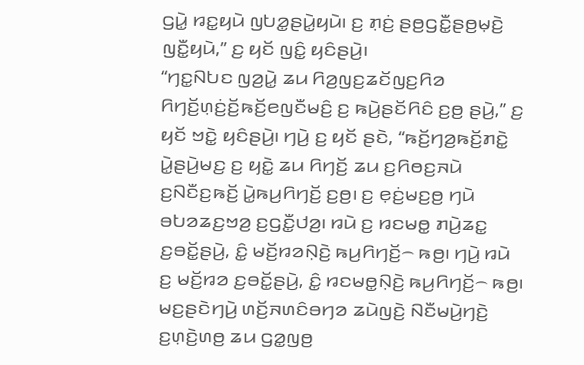ꤞꤣꤧ꤭ ꤙꤢ꤭ꤟꤣꤧ ꤜꤝꤤ꤭ꤔꤣꤧ꤭ꤟꤣꤧ꤯ ꤢ꤬ ꤊ꤫ꤢꤦ꤬ ꤔꤥ꤬ꤞꤢꤪ꤭ꤔꤥ꤬ꤗ꤫ꤢꤧ꤬ ꤜꤢꤪ꤭ꤟꤣꤧ,” ꤢ꤬ ꤟꤢꤩ ꤜꤢꤨ꤭ ꤟꤢꤨꤔꤣꤧ꤬꤯
“ꤚꤢ꤭ꤡꤝꤢ ꤜꤤ꤬ꤣꤧ꤭ ꤘꤣ ꤖꤤ꤬ꤜꤢ꤬ꤘꤢꤩꤜꤢ꤬ꤖꤤ ꤖꤚꤢꤩ꤬ꤛ꤫ꤢꤦ꤬ꤢꤩ꤬ꤒꤢꤩ꤬ꤕꤜꤢꤪꤗꤢꤨ꤬ ꤢ꤬ ꤒꤣꤧ꤬ꤔꤢꤩꤖꤢꤨ ꤢ꤬ꤥ꤬ ꤔꤣꤧ꤬,” ꤢ꤬ ꤟꤢꤩ ꤠꤢꤧ꤭ ꤟꤢꤨꤔꤣꤧ꤬꤯ ꤚꤣꤧ꤬ ꤢ꤬ ꤟꤢꤩ ꤔꤢꤧ, “ꤒꤢꤩ꤬ꤚꤤ꤬ꤒꤢꤩ꤬ꤊꤢꤧ꤭ ꤣꤧ꤭ꤔꤣꤧ꤬ꤗꤢ꤬ ꤢ꤬ ꤟꤢꤧ꤭ ꤘꤣ ꤖꤚꤢꤩ꤬ ꤘꤣ ꤢ꤬ꤖꤥꤢ꤬ꤏꤣꤧ ꤢ꤬ꤡꤢꤪꤢ꤬ꤒꤢꤩ꤬ ꤣꤧ꤭ꤒꤣ꤬ꤖꤚꤢꤩ꤬ ꤢ꤬ꤥ꤬꤯ ꤢ꤬ ꤕ꤫ꤢꤦ꤬ꤗꤢ꤬ꤥ꤬ ꤚꤣꤧ ꤋꤝꤤꤘꤢ꤬ꤠꤤ꤬ ꤢ꤬ꤞꤢꤪ꤭ꤓꤤ꤬꤯ ꤙꤣꤧ ꤢ꤬ ꤙꤢꤗꤥ꤭ ꤊꤣꤧ꤬ꤘꤢ꤭ ꤢ꤬ꤋꤢꤩ꤭ꤔꤣꤧ꤬, ꤢꤨ꤭ ꤗꤢꤩ꤬ꤙꤤꤡ꤫ꤢꤧ꤬ ꤒꤣ꤬ꤖꤚꤢꤩ꤬꤮ ꤒꤥ꤬꤯ ꤚꤣꤧ꤬ ꤙꤣꤧ ꤢ꤬ ꤗꤢꤩ꤬ꤙꤤ ꤢ꤬ꤋꤢꤩ꤭ꤔꤣꤧ꤬, ꤢꤨ꤭ ꤙꤢꤗꤥ꤭ꤡ꤫ꤢꤧ꤬ ꤒꤣ꤬ꤖꤚꤢꤩ꤬꤮ ꤒꤥ꤬꤯
ꤗꤢ꤬ꤔꤢꤧꤚꤣꤧ꤬ ꤛꤢꤩ꤬ꤏꤛꤢꤨꤋꤚꤤ ꤘꤣꤧꤜꤢꤧ꤬ ꤡꤢꤪꤗꤣꤧ꤬ꤚꤢꤧ꤬ ꤢ꤬ꤛ꤫ꤢꤧ꤬ꤛꤥ꤬ ꤘꤣ ꤞꤤ꤭ꤜꤥ꤬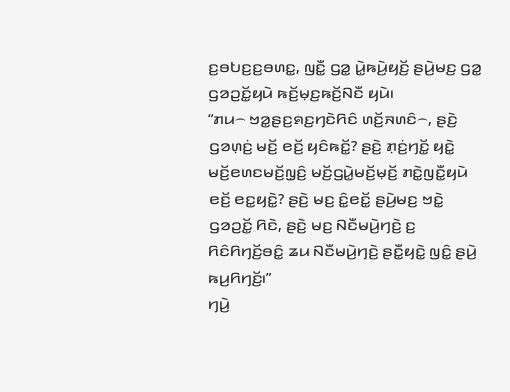ꤢ꤬ꤋꤝꤢ꤬ꤢ꤬ꤋꤛꤢ꤭, ꤜꤢꤪ꤭ ꤞꤤ꤭ ꤣꤧ꤭ꤒꤣꤧ꤬ꤟꤢꤩ꤬ ꤔꤣꤧ꤬ꤗꤢ꤬ ꤞꤤ꤭ ꤞꤤꤑꤢꤩ꤭ꤟꤣꤧ ꤒꤢꤩ꤬ꤗ꤫ꤢ꤬ꤒꤢꤩ꤬ꤡꤢꤪ ꤟꤣꤧ꤯
“ꤊꤣ꤮ ꤠꤤ꤭ꤔꤢ꤬ꤎꤢ꤬ꤚꤢꤧꤖꤢꤨ ꤛꤢꤩ꤬ꤏꤛꤢꤨ꤮, ꤔꤢꤧ꤬ ꤞꤤꤛ꤫ꤢꤦ꤬ ꤗꤢꤩ꤬ ꤕꤢꤩ꤬ ꤟꤢꤨꤒꤢꤩ꤭? ꤔꤢꤧ꤬ ꤊ꤫ꤢꤦ꤬ꤚꤢꤩ꤭ ꤟꤢꤧ꤭ ꤗꤢꤩ꤬ꤕꤛꤢꤗꤢꤩ꤬ꤜ꤫ꤢꤨ꤬ ꤗꤢꤩ꤬ꤞꤣꤧ꤭ꤗꤢꤩ꤬ꤗ꤫ꤢꤩ꤬ ꤊꤢꤧ꤭ꤜꤢꤪ꤭ꤟꤣꤧ ꤕꤢꤩ꤬ ꤕꤢ꤭ꤟꤢꤧ꤭? ꤔꤢꤧ꤬ ꤗꤢ꤬ ꤢꤨ꤭ꤕꤢꤩ꤭ ꤔꤣꤧ꤬ꤗꤢ꤬ ꤠꤢꤧ꤭ ꤞꤤꤑꤢꤩ꤭ ꤖꤢꤧ, ꤔꤢꤧ꤬ ꤗꤢ꤬ ꤡꤢꤪꤗꤣꤧ꤬ꤚꤢꤧ꤬ ꤢ꤬ ꤖꤢꤨꤖꤚꤢꤩ꤬ꤋꤢꤨ꤭ ꤘꤣ ꤡꤢꤪꤗꤣꤧ꤬ꤚꤢꤧ꤬ ꤔꤢꤪ꤭ꤟꤢꤧ꤭ ꤜꤢꤨ꤭ ꤔꤣꤧ꤬ ꤒꤣ꤬ꤖꤚꤢꤩ꤬꤯”
ꤚꤣꤧ꤬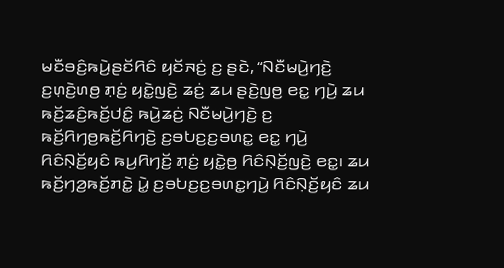ꤗꤢꤪꤋꤢꤨ꤬ꤒꤣꤧ꤬ꤔꤢꤩꤖꤢꤨ ꤟꤢꤩꤏꤢꤦ꤬ ꤢ꤬ ꤔꤢꤧ, “ꤡꤢꤪꤗꤣꤧ꤬ꤚꤢꤧ꤬ ꤢ꤬ꤛ꤫ꤢꤧ꤬ꤛꤥ꤬ ꤊ꤫ꤢꤦ꤬ ꤟꤢꤧ꤭ꤜꤢꤧ꤬ ꤘꤢꤦ꤬ ꤘꤣ ꤔꤢꤧ꤬ꤜꤥ꤬ ꤕꤢ꤭ ꤚꤣꤧ꤬ ꤘꤣ ꤒꤢꤩ꤬ꤘꤢꤨ꤬ꤒꤢꤩ꤬ꤓꤢꤨ꤭ ꤒꤣꤧ꤬ꤘꤢꤦ꤬ ꤡꤢꤪꤗꤣꤧ꤬ꤚꤢꤧ꤬ ꤢ꤬ ꤒꤢꤩ꤬ꤖꤚꤥ꤬ꤒꤢꤩ꤬ꤖꤚꤢꤧ꤬ ꤢ꤬ꤋꤝꤢ꤬ꤢ꤬ꤋꤛꤢ꤭ ꤕꤢ꤭ ꤚꤣꤧ꤬ ꤖꤢꤨꤡ꤫ꤢꤩ꤬ꤟꤢꤨ ꤒꤣ꤬ꤖꤚꤢꤩ꤬ ꤊ꤫ꤢꤦ꤬ ꤟꤢꤧ꤭ꤥ꤬ ꤖꤢꤨꤡ꤫ꤢꤩ꤬ꤜꤢꤧ꤬ ꤕꤢ꤭꤯ ꤘꤣ ꤒꤢꤩ꤬ꤚꤤ꤬ꤒꤢꤩ꤬ꤊꤢꤧ꤭ ꤣꤧ꤭ ꤢ꤬ꤋꤝꤢ꤬ꤢ꤬ꤋꤛꤢ꤭ꤚꤣꤧ꤬ ꤖꤢꤨꤡ꤫ꤢꤩ꤬ꤟꤢꤨ ꤘꤣ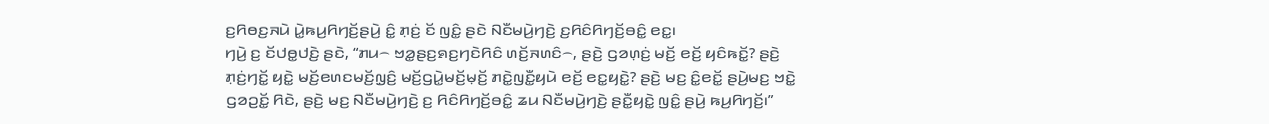ꤢ꤬ꤖꤥꤢ꤬ꤏꤣꤧ ꤣꤧ꤭ꤒꤣ꤬ꤖꤚꤢꤩ꤬ꤔꤣꤧ꤬ ꤢꤨ꤭ ꤊ꤫ꤢꤦ꤬ ꤢꤩ ꤜꤢꤨ꤭ ꤔꤢꤧ ꤡꤢꤪꤗꤣꤧ꤬ꤚꤢꤧ꤬ ꤢ꤬ꤖꤢꤨꤖꤚꤢꤩ꤬ꤋꤢꤨ꤭ ꤕꤢ꤭꤯
ꤚꤣꤧ꤬ ꤢ꤬ ꤢꤩꤓꤥ꤭ꤓꤢꤧ꤬ ꤔꤢꤧ, “ꤊꤣ꤮ ꤠꤤ꤭ꤔꤢ꤬ꤎꤢ꤬ꤚꤢꤧꤖꤢꤨ ꤛꤢꤩ꤬ꤏꤛꤢꤨ꤮, ꤔꤢꤧ꤬ ꤞꤤꤛ꤫ꤢꤦ꤬ ꤗꤢꤩ꤬ ꤕꤢꤩ꤬ ꤟꤢꤨꤒꤢꤩ꤭? ꤔꤢꤧ꤬ ꤊ꤫ꤢꤦ꤬ꤚꤢꤩ꤭ ꤟꤢꤧ꤭ ꤗꤢꤩ꤬ꤕꤛꤢꤗꤢꤩ꤬ꤜ꤫ꤢꤨ꤬ ꤗꤢꤩ꤬ꤞꤣꤧ꤭ꤗꤢꤩ꤬ꤗ꤫ꤢꤩ꤬ ꤊꤢꤧ꤭ꤜꤢꤪ꤭ꤟꤣꤧ ꤕꤢꤩ꤬ ꤕꤢ꤭ꤟꤢꤧ꤭? ꤔꤢꤧ꤬ ꤗꤢ꤬ ꤢꤨ꤭ꤕꤢꤩ꤭ ꤔꤣꤧ꤬ꤗꤢ꤬ ꤠꤢꤧ꤭ ꤞꤤꤑꤢꤩ꤭ ꤖꤢꤧ, ꤔꤢꤧ꤬ ꤗꤢ꤬ ꤡꤢꤪꤗꤣꤧ꤬ꤚꤢꤧ꤬ ꤢ꤬ ꤖꤢꤨꤖꤚꤢꤩ꤬ꤋꤢꤨ꤭ ꤘꤣ ꤡꤢꤪꤗꤣꤧ꤬ꤚꤢꤧ꤬ ꤔꤢꤪ꤭ꤟꤢꤧ꤭ ꤜꤢꤨ꤭ ꤔꤣꤧ꤬ ꤒꤣ꤬ꤖꤚꤢꤩ꤬꤯”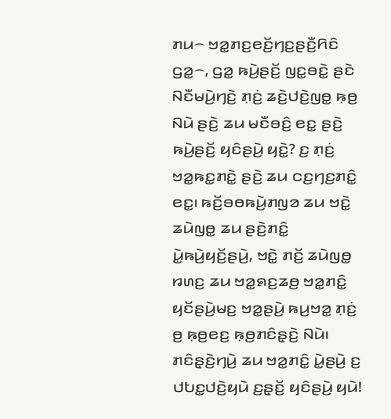ꤊꤣ꤮ ꤠꤤ꤭ꤊꤢ꤬ꤕꤢꤩ꤬ꤚꤢ꤬ꤔꤢꤪ꤬ꤖꤢꤨ ꤞꤤ꤭꤮, ꤞꤤ꤭ ꤒꤣꤧ꤬ꤔꤢꤩ꤬ ꤜꤢ꤭ꤋꤢꤧ꤭ ꤔꤢꤧ ꤡꤢꤪꤗꤣꤧ꤬ꤚꤢꤧ꤬ ꤊ꤫ꤢꤦ꤬ ꤘꤢꤧ꤬ꤓꤢꤧ꤬ꤜꤥ꤭ ꤒ꤫ꤥ꤬ ꤡꤣꤧ ꤔꤢꤧ꤬ ꤘꤣ ꤗꤢꤪꤋꤢꤨ꤬ ꤕꤢ꤭ ꤔꤢꤧ꤬ ꤒꤣꤧ꤬ꤔꤢꤩ꤬ ꤟꤢꤨꤔꤣꤧ꤬ ꤟꤢꤧ꤭? ꤢ꤬ ꤊ꤫ꤢꤦ꤬ ꤠꤤ꤭ꤒꤢ꤭ꤊꤢꤧ꤭ ꤔꤢꤧ꤬ ꤘꤣ ꤍꤢ꤬ꤚꤢ꤬ꤊꤢꤨ꤭ ꤕꤢ꤭꤯ ꤒꤢꤩ꤬ꤋꤥꤒꤣꤧ꤬ꤊꤜꤤ ꤘꤣ ꤠꤢꤧ꤭ ꤘꤣꤧꤜꤥ꤭ ꤘꤣ ꤔꤢꤧ꤬ꤊꤢꤨ꤭ ꤣꤧ꤭ꤒꤣꤧ꤬ꤟꤢꤩ꤬ꤔꤣꤧ꤬, ꤠꤢꤧ꤭ ꤊꤢꤩ꤬ ꤘꤣꤧꤜꤥ꤭ ꤙꤛꤢ꤬ ꤘꤣ ꤠꤤ꤭ꤎꤢ꤬ꤘꤥ꤬ ꤠꤤ꤭ꤊꤢꤨ꤭ ꤟꤢꤩꤔꤣꤧ꤬ꤗꤢ꤬ ꤠꤤ꤭ꤔꤣꤧ꤬ ꤒꤣ꤬ꤠꤤ꤭ ꤊ꤫ꤢꤦ꤬ ꤥ꤬ ꤒ꤫ꤥ꤬ꤕꤢ꤬ ꤒ꤫ꤥ꤬ꤊꤢꤨꤔ꤫ꤢꤧ꤬ ꤡꤣꤧ꤯
ꤊꤢꤨꤔ꤫ꤢꤧ꤬ꤚꤣꤧ꤬ ꤘꤣ ꤠꤤ꤭ꤊꤢꤨ꤭ ꤣꤧ꤭ꤔꤣꤧ꤬ ꤢ꤬ ꤓꤝꤢ꤭ꤓꤢꤧ꤬ꤟꤣꤧ ꤢ꤬ꤔ꤫ꤢꤩ꤬ ꤟꤢꤨꤔꤣꤧ꤬ ꤟꤣꤧ!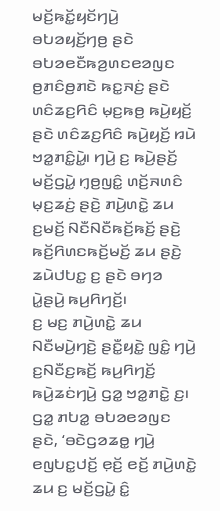ꤗꤢꤩ꤬ꤒꤢꤩ꤭ꤟꤢꤩꤚꤣꤧ꤬ ꤋꤝꤤꤟꤢꤩ꤬ꤚꤥ꤬ ꤔꤢꤧ ꤋꤝꤤꤕꤢꤪꤒꤤ꤬ꤛꤢꤕꤤꤜꤢ ꤥ꤬ꤊꤢꤨꤥ꤬ꤊꤢꤧ ꤒꤢ꤭ꤏꤢꤦ꤬ ꤔꤢꤧ ꤛꤢꤨꤘꤢ꤬ꤖꤢꤨ ꤗ꤫ꤢ꤬ꤒꤥ꤬ ꤒꤣꤧ꤬ꤟꤢꤩ꤬ ꤔꤢꤧ ꤛꤢꤨꤘꤢ꤬ꤖꤢꤨ ꤒꤣꤧ꤬ꤟꤢꤩ꤬ ꤙꤣꤧ ꤠꤤ꤭ꤊꤢꤨ꤭ꤣꤧ꤭꤯ ꤚꤣꤧ꤬ ꤢ꤬ ꤒꤣꤧ꤬ꤔꤢꤩ꤬ ꤗꤢꤩ꤬ꤞꤣꤧ꤭ ꤚ꤫ꤥ꤬ꤜꤢꤨ꤭ ꤛꤢꤩ꤬ꤏꤛꤢꤨ ꤗ꤫ꤢ꤬ꤘꤢꤦ꤬ ꤔꤢꤧ꤬ ꤊꤣꤧ꤬ꤛꤢꤧ꤭ ꤘꤣ ꤢ꤬ꤗꤢꤩ꤬ ꤡꤢꤪꤡꤢꤪꤒꤢꤩ꤬ꤒꤢꤩ꤬ ꤔꤢꤧ꤬ ꤒꤢꤩ꤬ꤖꤛꤢꤒꤢꤩ꤬ꤗꤢꤩ꤬ ꤘꤣ ꤔꤢꤧ꤬ ꤘꤣꤧꤓꤝꤢ꤭ ꤢ꤬ ꤔꤢꤧ ꤋꤚꤤ ꤣꤧ꤭ꤔꤣꤧ꤬ ꤒꤣ꤬ꤖꤚꤢꤩ꤬꤯
ꤢ꤬ ꤗꤢ꤬ ꤊꤣꤧ꤬ꤛꤢꤧ꤭ ꤘꤣ ꤡꤢꤪꤗꤣꤧ꤬ꤚꤢꤧ꤬ ꤔꤢꤪ꤭ꤟꤢꤧ꤭ ꤜꤢꤨ꤭ ꤚꤣꤧ꤬ ꤢ꤬ꤡꤢꤪꤢ꤬ꤒꤢꤩ꤬ ꤒꤣ꤬ꤖꤚꤢꤩ꤬ ꤒꤣꤧ꤬ꤘꤢꤦꤚꤣꤧ꤬ ꤞꤤ꤭ ꤠꤤ꤭ꤊꤢꤧ꤭ ꤢ꤬꤯ ꤞꤤ꤭ ꤊꤝꤤ꤭ ꤋꤝꤤꤕꤤꤜꤢ ꤔꤢꤧ, ‘ꤋꤢꤧꤞꤤꤘꤥ꤭ ꤚꤣꤧ꤬ ꤕꤜꤝꤢ꤭ꤓꤢꤩ꤬ ꤕ꤫ꤢꤩ꤬ ꤕꤢꤩ꤬ ꤊꤣꤧ꤬ꤛꤢꤧ꤭ ꤘꤣ ꤢ꤬ ꤗꤢꤩ꤬ꤞꤣꤧ꤭ ꤢꤨ꤭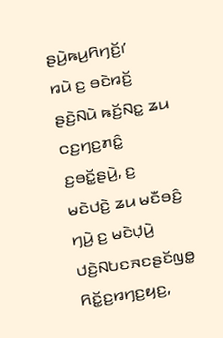ꤔꤣꤧ꤬ꤒꤣ꤬ꤖꤚꤢꤩ꤬꤯’
ꤙꤣꤧ ꤢ꤬ ꤋꤢꤧꤙꤢꤩ꤬ ꤔꤢꤧ꤬ꤡꤣꤧ ꤒꤢꤩ꤬ꤡꤢ꤭ ꤘꤣ ꤍꤢ꤬ꤚꤢ꤬ꤊꤢꤨ꤭ ꤢ꤬ꤋꤢꤩ꤭ꤔꤣꤧ꤬, ꤢ꤬ ꤗꤢꤧꤓꤢꤧ꤬ ꤘꤣ ꤗꤢꤪꤋꤢꤨ꤬ ꤚꤣꤧ꤬ ꤢ꤬ ꤗꤢꤧꤓ꤫ꤣꤧ꤬ ꤓꤢꤧ꤬ꤡꤝꤢꤏꤢꤔꤢꤩꤜꤥ꤭ ꤖꤢꤩ꤭ꤢ꤬ꤙꤚꤢ꤬ꤟꤢ꤬,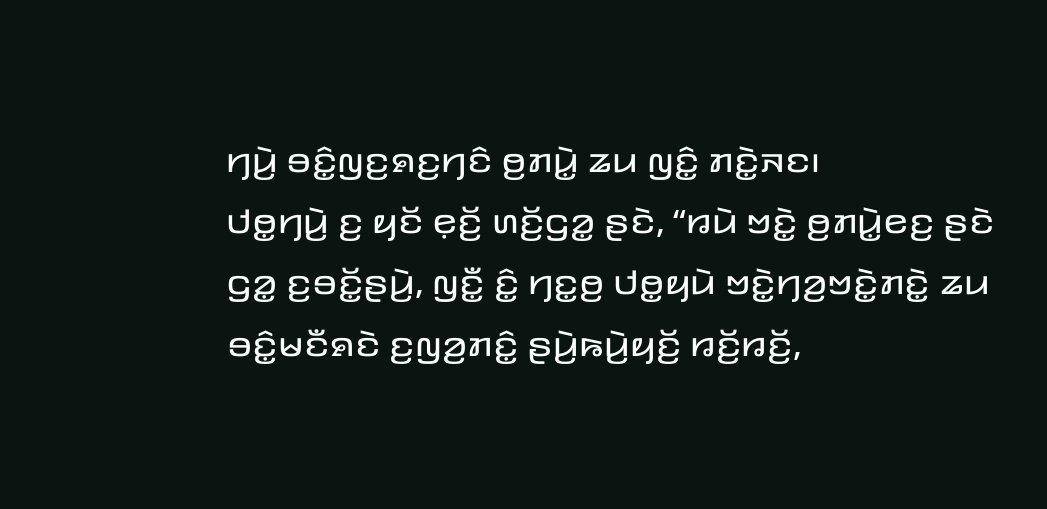ꤚꤣꤧ꤬ ꤋꤢꤨ꤭ꤜꤢ꤬ꤎꤢ꤬ꤚꤢꤨ ꤥ꤬ꤊꤣꤧ꤭ ꤘꤣ ꤜꤢꤨ꤭ ꤊꤢꤧ꤭ꤏꤢ꤯
ꤓꤥ꤭ꤚꤣꤧ꤬ ꤢ꤬ ꤟꤢꤩ ꤕ꤫ꤢꤩ꤬ ꤛꤢꤩ꤬ꤞꤤ꤭ ꤔꤢꤧ, “ꤙꤣꤧ ꤠꤢꤧ꤭ ꤥ꤬ꤊꤣꤧ꤭ꤕꤢ꤬ ꤔꤢꤧ ꤞꤤ꤭ ꤢ꤬ꤋꤢꤩ꤭ꤔꤣꤧ꤬, ꤜꤢꤪ꤭ ꤢꤨ꤭ ꤚꤢ꤭ꤥ꤬ ꤓꤥ꤭ꤟꤣꤧ ꤠꤢꤧ꤭ꤚꤤ꤬ꤠꤢꤧ꤭ꤊꤢꤧ꤭ ꤘꤣ ꤋꤢꤨ꤭ꤗꤢꤪꤎꤢꤧ ꤢ꤬ꤜꤤ꤬ꤊꤢꤨ꤭ ꤔꤣꤧ꤬ꤒꤣꤧ꤬ꤟꤢꤩ꤬ ꤙꤢꤩ꤬ꤙꤢꤩ꤬,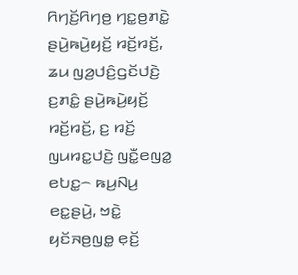ꤖꤚꤢꤩ꤬ꤖꤚꤥ꤬ ꤚꤢ꤭ꤥ꤬ꤊꤢꤧ꤭ ꤔꤣꤧ꤬ꤒꤣꤧ꤬ꤟꤢꤩ꤬ ꤙꤢꤩ꤬ꤙꤢꤩ꤬, ꤘꤣ ꤜꤤ꤬ꤓꤢꤨ꤬ꤞꤢꤩꤓꤢꤧ꤬ ꤢ꤬ꤊꤢꤨ꤭ ꤔꤣꤧ꤬ꤒꤣꤧ꤬ꤟꤢꤩ꤬ ꤙꤢꤩ꤬ꤙꤢꤩ꤬, ꤢ꤬ ꤙꤢꤩ꤬ ꤜꤣꤙꤢ꤭ꤓꤢꤧ꤬ ꤜꤢꤪ꤭ꤕꤜꤤ꤭ ꤕꤝꤢ꤭꤮ ꤒꤣ꤬ꤡꤣ꤬ ꤕꤢ꤭ꤔꤣꤧ꤬, ꤠꤢꤧ꤭ ꤟꤢꤩꤏꤥ꤬ꤜꤥ꤭ ꤕ꤫ꤢꤩ꤬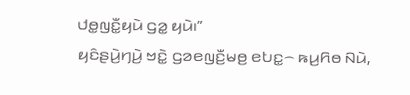ꤓꤥ꤭ꤜꤢꤪ꤭ꤟꤣꤧ ꤞꤤ꤭ ꤟꤣꤧ꤯”
ꤟꤢꤨꤔꤣꤧ꤬ꤚꤣꤧ꤬ ꤠꤢꤧ꤭ ꤞꤤꤕꤜꤢꤪ꤬ꤗꤥ꤬ ꤕꤝꤢ꤭꤮ ꤒꤣ꤬ꤖꤥ ꤡꤣꤧ,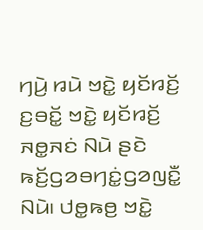ꤚꤣꤧ꤬ ꤙꤣꤧ ꤠꤢꤧ꤭ ꤟꤢꤩꤙꤢꤩ꤬ ꤢ꤬ꤋꤢꤩ꤭ ꤠꤢꤧ꤭ ꤟꤢꤩꤙꤢꤩ꤬ ꤏꤥ꤭ꤏꤢꤦ ꤡꤣꤧ ꤔꤢꤧ ꤒꤢꤩ꤬ꤞꤤꤋꤚꤢꤦ꤭ꤞꤤꤜꤢꤪ꤭ ꤡꤣꤧ꤯ ꤓꤥ꤭ꤒꤥ꤬ ꤠꤢꤧ꤭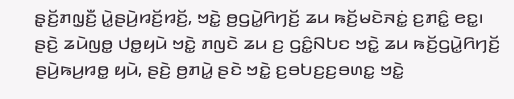ꤔ꤫ꤢꤩ꤬ꤊꤜ꤫ꤢꤪ꤬ ꤣꤧ꤭ꤔꤣꤧ꤬ꤙꤢꤩ꤬ꤙꤢꤩ꤬, ꤠꤢꤧ꤭ ꤥ꤬ꤞꤣꤧ꤭ꤖꤚꤢꤩ꤬ ꤘꤣ ꤒꤢꤩ꤬ꤗꤢꤧꤏꤢꤦ꤭ ꤢ꤬ꤊꤢꤨ꤭ ꤕꤢ꤭꤯
ꤔꤢꤧ꤬ ꤘꤣꤧꤜꤥ꤭ ꤓꤥ꤭ꤟꤣꤧ ꤠꤢꤧ꤭ ꤊꤜꤢꤧ ꤘꤣ ꤢ꤬ ꤞꤢꤨ꤭ꤡꤝꤢ ꤠꤢꤧ꤭ ꤘꤣ ꤒꤢꤩ꤬ꤞꤣꤧ꤭ꤖꤚꤢꤩ꤬ ꤔꤣꤧ꤬ꤒꤣ꤬ꤙꤥ꤭ ꤟꤣꤧ, ꤔꤢꤧ꤬ ꤥ꤬ꤊꤣꤧ꤭ ꤔꤢꤧ ꤠꤢꤧ꤭ ꤢ꤬ꤋꤝꤢ꤬ꤢ꤬ꤋꤛꤢ꤭ ꤠꤢꤧ꤭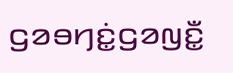ꤞꤤꤋꤚꤢꤦ꤭ꤞꤤꤜꤢꤪ꤭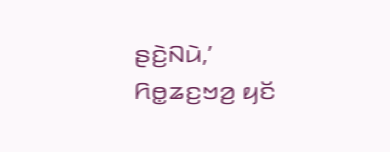ꤔꤢꤧ꤬ꤡꤣꤧ,’ ꤖꤥ꤭ꤘꤢ꤬ꤠꤤ꤬ ꤟꤢꤩ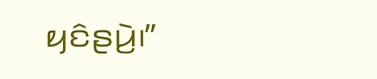ꤟꤢꤨꤔꤣꤧ꤬꤯”